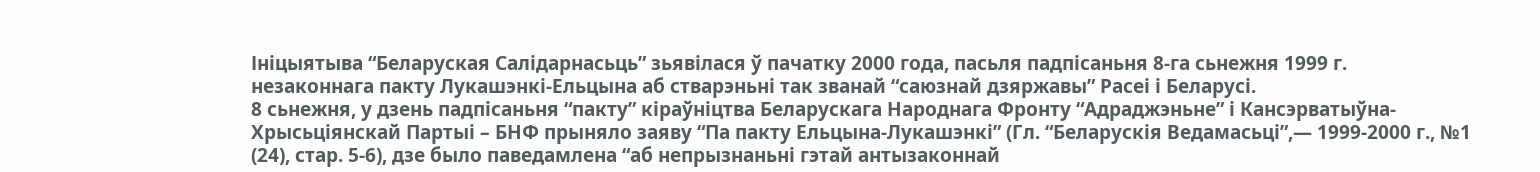Ініцыятыва “Беларуская Салідарнасьць” зьявілася ў пачатку 2000 года, пасьля падпісаньня 8-га сьнежня 1999 г. незаконнага пакту Лукашэнкі-Ельцына аб стварэньні так званай “саюзнай дзяржавы” Расеі і Беларусі.
8 сьнежня, у дзень падпісаньня “пакту” кіраўніцтва Беларускага Народнага Фронту “Адраджэньне” і Кансэрватыўна-Хрысьціянскай Партыі – БНФ прыняло заяву “Па пакту Ельцына-Лукашэнкі” (Гл. “Беларускія Ведамасьці”,— 1999-2000 г., №1 (24), стар. 5-6), дзе было паведамлена “аб непрызнаньні гэтай антызаконнай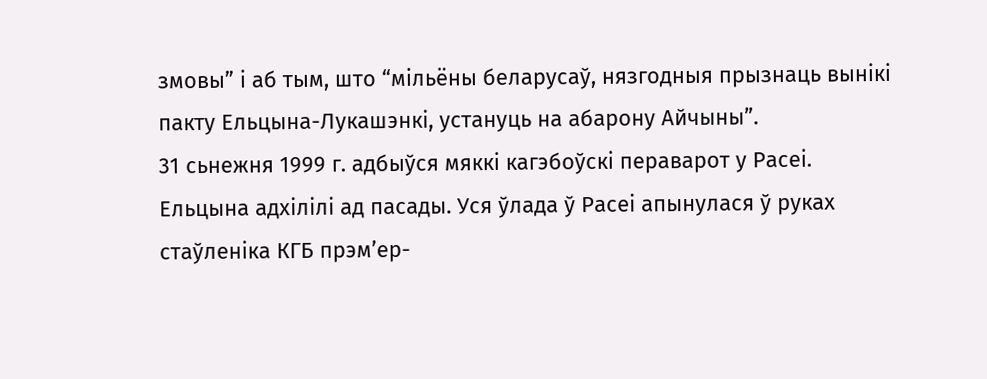змовы” і аб тым, што “мільёны беларусаў, нязгодныя прызнаць вынікі пакту Ельцына-Лукашэнкі, устануць на абарону Айчыны”.
31 сьнежня 1999 г. адбыўся мяккі кагэбоўскі пераварот у Расеі. Ельцына адхілілі ад пасады. Уся ўлада ў Расеі апынулася ў руках стаўленіка КГБ прэм’ер-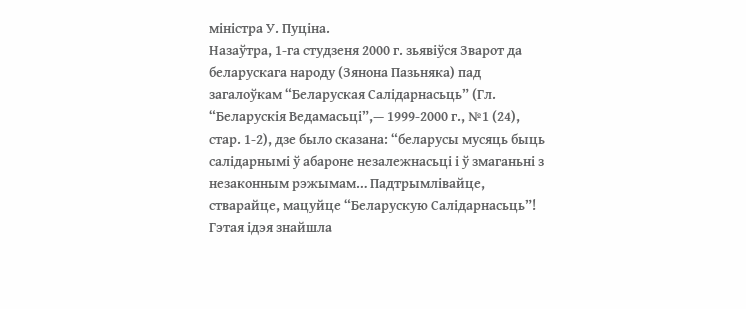міністра У. Пуціна.
Назаўтра, 1-га студзеня 2000 г. зьявіўся Зварот да беларускага народу (Зянона Пазьняка) пад загалоўкам “Беларуская Салідарнасьць” (Гл. “Беларускія Ведамасьці”,— 1999-2000 г., №1 (24), стар. 1-2), дзе было сказана: “беларусы мусяць быць салідарнымі ў абароне незалежнасьці і ў змаганьні з незаконным рэжымам… Падтрымлівайце, стварайце, мацуйце “Беларускую Салідарнасьць”!
Гэтая ідэя знайшла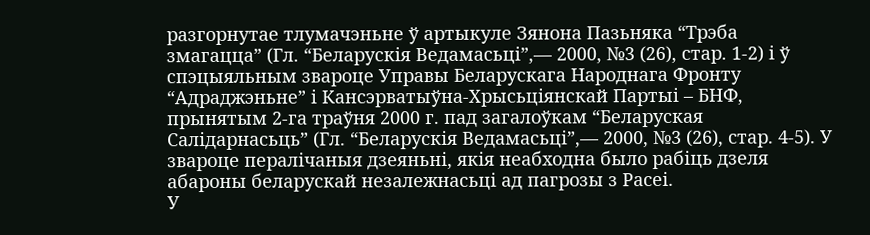разгорнутае тлумачэньне ў артыкуле Зянона Пазьняка “Трэба змагацца” (Гл. “Беларускія Ведамасьці”,— 2000, №3 (26), стар. 1-2) і ў спэцыяльным звароце Управы Беларускага Народнага Фронту “Адраджэньне” і Кансэрватыўна-Хрысьціянскай Партыі – БНФ, прынятым 2-га траўня 2000 г. пад загалоўкам “Беларуская Салідарнасьць” (Гл. “Беларускія Ведамасьці”,— 2000, №3 (26), стар. 4-5). У звароце пералічаныя дзеяньні, якія неабходна было рабіць дзеля абароны беларускай незалежнасьці ад пагрозы з Расеі.
У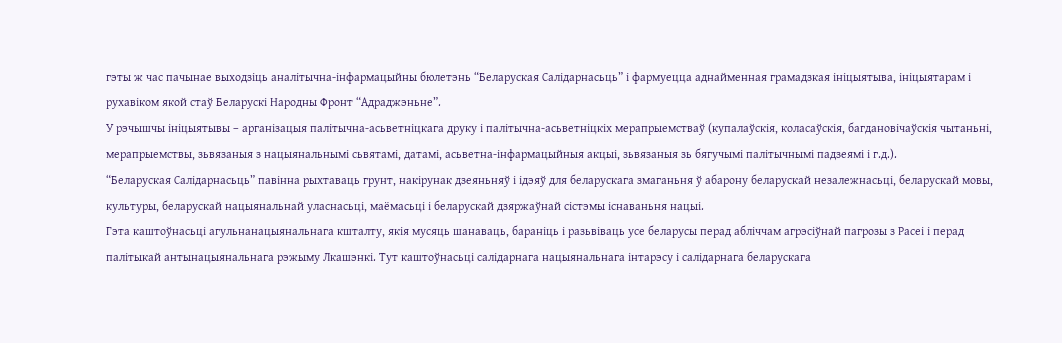гэты ж час пачынае выходзіць аналітычна-інфармацыйны бюлетэнь “Беларуская Салідарнасьць” і фармуецца аднайменная грамадзкая ініцыятыва, ініцыятарам і рухавіком якой стаў Беларускі Народны Фронт “Адраджэньне”.
У рэчышчы ініцыятывы – арганізацыя палітычна-асьветніцкага друку і палітычна-асьветніцкіх мерапрыемстваў (купалаўскія, коласаўскія, багдановічаўскія чытаньні, мерапрыемствы, зьвязаныя з нацыянальнымі сьвятамі, датамі, асьветна-інфармацыйныя акцыі, зьвязаныя зь бягучымі палітычнымі падзеямі і г.д.).
“Беларуская Салідарнасьць” павінна рыхтаваць грунт, накірунак дзеяньняў і ідэяў для беларускага змаганьня ў абарону беларускай незалежнасьці, беларускай мовы, культуры, беларускай нацыянальнай уласнасьці, маёмасьці і беларускай дзяржаўнай сістэмы існаваньня нацыі.
Гэта каштоўнасьці агульнанацыянальнага кшталту, якія мусяць шанаваць, бараніць і разьвіваць усе беларусы перад абліччам агрэсіўнай пагрозы з Расеі і перад палітыкай антынацыянальнага рэжыму Лкашэнкі. Тут каштоўнасьці салідарнага нацыянальнага інтарэсу і салідарнага беларускага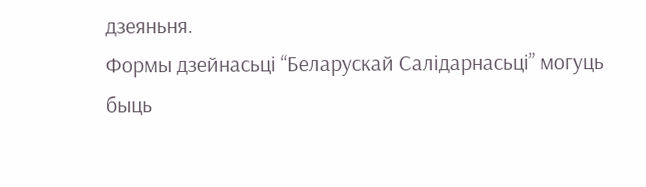дзеяньня.
Формы дзейнасьці “Беларускай Салідарнасьці” могуць быць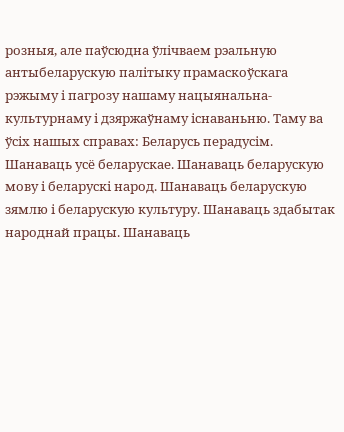розныя, але паўсюдна ўлічваем рэальную антыбеларускую палітыку прамаскоўскага рэжыму і пагрозу нашаму нацыянальна-культурнаму і дзяржаўнаму існаваньню. Таму ва ўсіх нашых справах: Беларусь перадусім. Шанаваць усё беларускае. Шанаваць беларускую мову і беларускі народ. Шанаваць беларускую зямлю і беларускую культуру. Шанаваць здабытак народнай працы. Шанаваць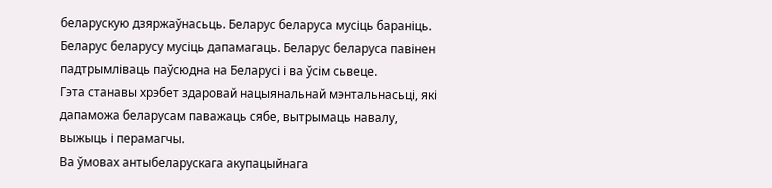беларускую дзяржаўнасьць. Беларус беларуса мусіць бараніць. Беларус беларусу мусіць дапамагаць. Беларус беларуса павінен падтрымліваць паўсюдна на Беларусі і ва ўсім сьвеце.
Гэта станавы хрэбет здаровай нацыянальнай мэнтальнасьці, які дапаможа беларусам паважаць сябе, вытрымаць навалу, выжыць і перамагчы.
Ва ўмовах антыбеларускага акупацыйнага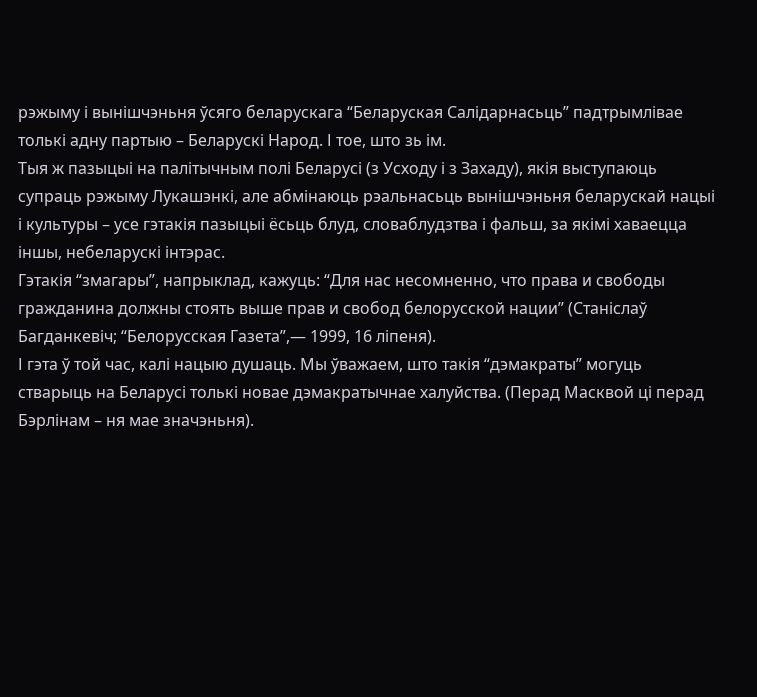рэжыму і вынішчэньня ўсяго беларускага “Беларуская Салідарнасьць” падтрымлівае толькі адну партыю – Беларускі Народ. І тое, што зь ім.
Тыя ж пазыцыі на палітычным полі Беларусі (з Усходу і з Захаду), якія выступаюць супраць рэжыму Лукашэнкі, але абмінаюць рэальнасьць вынішчэньня беларускай нацыі і культуры – усе гэтакія пазыцыі ёсьць блуд, словаблудзтва і фальш, за якімі хаваецца іншы, небеларускі інтэрас.
Гэтакія “змагары”, напрыклад, кажуць: “Для нас несомненно, что права и свободы гражданина должны стоять выше прав и свобод белорусской нации” (Станіслаў Багданкевіч; “Белорусская Газета”,— 1999, 16 ліпеня).
І гэта ў той час, калі нацыю душаць. Мы ўважаем, што такія “дэмакраты” могуць стварыць на Беларусі толькі новае дэмакратычнае халуйства. (Перад Масквой ці перад Бэрлінам – ня мае значэньня).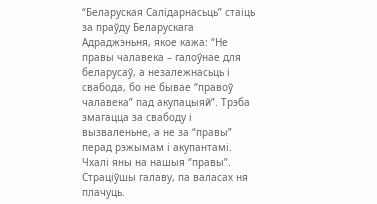“Беларуская Салідарнасьць” стаіць за праўду Беларускага Адраджэньня, якое кажа: “Не правы чалавека – галоўнае для беларусаў, а незалежнасьць і свабода, бо не бывае “правоў чалавека” пад акупацыяй”. Трэба змагацца за свабоду і вызваленьне, а не за “правы” перад рэжымам і акупантамі. Чхалі яны на нашыя “правы”. Страціўшы галаву, па валасах ня плачуць.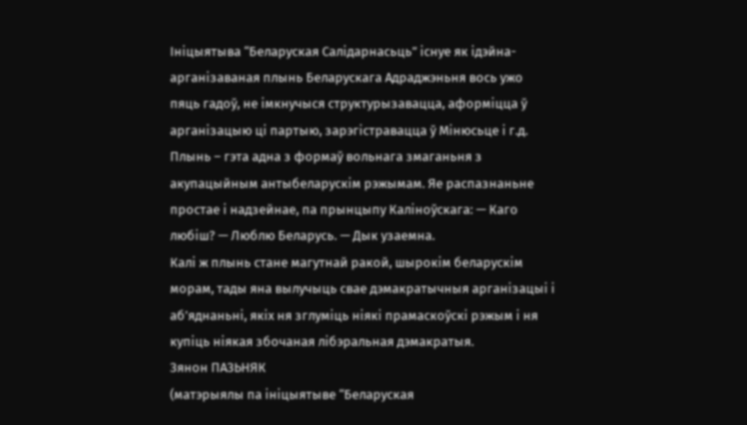Ініцыятыва “Беларуская Салідарнасьць” існуе як ідэйна-арганізаваная плынь Беларускага Адраджэньня вось ужо пяць гадоў, не імкнучыся структурызавацца, аформіцца ў арганізацыю ці партыю, зарэгістравацца ў Мінюсьце і г.д.
Плынь – гэта адна з формаў вольнага змаганьня з акупацыйным антыбеларускім рэжымам. Яе распазнаньне простае і надзейнае, па прынцыпу Каліноўскага: — Каго любіш? — Люблю Беларусь. — Дык узаемна.
Калі ж плынь стане магутнай ракой, шырокім беларускім морам, тады яна вылучыць свае дэмакратычныя арганізацыі і аб’яднаньні, якіх ня зглуміць ніякі прамаскоўскі рэжым і ня купіць ніякая збочаная лібэральная дэмакратыя.
Зянон ПАЗЬНЯК
(матэрыялы па ініцыятыве “Беларуская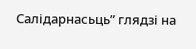Салідарнасьць” глядзі на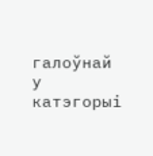галоўнай у катэгорыі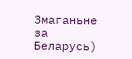Змаганьне за Беларусь)